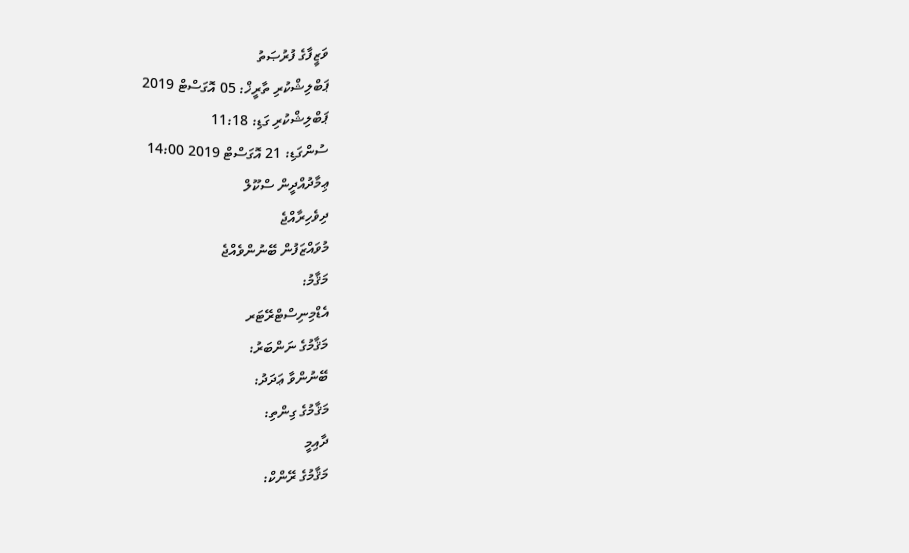ވަޒީފާގެ ފުރުޞަތު
ޕަބްލިޝްކުރި ތާރީޚް: 05 އޮގަސްޓް 2019
ޕަބްލިޝްކުރި ގަޑި: 11:18
ސުންގަޑި: 21 އޮގަސްޓް 2019 14:00
ޢިމާދުއްދީން ސްކޫލް
ދިވެހިރާއްޖެ
މުވައްޒަފުން ބޭނުންވެއްޖެ
މަޤާމު:
އެޑްމިނިސްޓްރޭޓަރ
މަޤާމުގެ ނަންބަރު:
ބޭނުންވާ ޢަދަދު:
މަޤާމުގެ ގިންތި:
ދާއިމީ
މަޤާމުގެ ރޭންކް: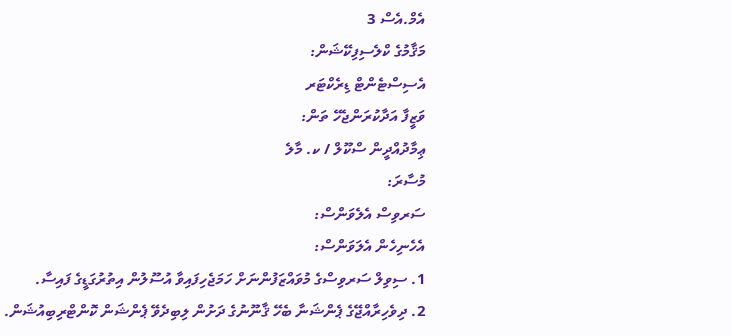އެމް.އެސް 3
މަޤާމުގެ ކްލެސިފިކޭޝަން:
އެސިސްޓެންޓް ޑިރެކްޓަރ
ވަޒީފާ އަދާކުރަންޖެހޭ ތަން:
ޢިމާދުއްދީން ސްކޫލް / ކ. މާލެ
މުސާރަ:
ސަރވިސް އެލެވަންސް:
އެހެނިހެން އެލަވަންސް:
1. ސިވިލް ސަރވިސްގެ މުވައްޒަފުންނަށް ހަމަޖެހިފައިވާ އުސޫލުން އިތުރުގަޑީގެ ފައިސާ.
2. ދިވެހިރާއްޖޭގެ ޕެންޝަނާ ބެހޭ ޤާނޫނުގެ ދަށުން ލިބިދެވޭ ޕެންޝަން ކޮންޓްރިބިއުޝަން.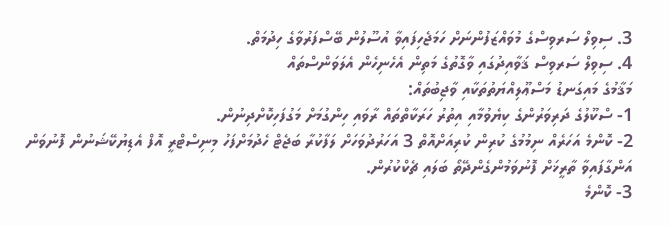3. ސިވިލް ސަރވިސްގެ މުވައްޒަފުންނަށް ހަމަޖެހިފައިވާ އުސޫލުން ބޭސްފަރުވާގެ ހިދުމަތް.
4. ސިވިލް ސަރވިސް ޤަވާއިދުގައި ވާގޮތުގެ މަތިން އެހެނިހެން އެލަވަންސްތައް
މަޤާމުގެ މައިގަނޑު މަސްޢޫލިއްޔަތުތަކާއި ވާޖިބުތައް:
1- ސްކޫލުގެ ދަރިވަރުންގެ ކިޔެވުމާއި އިތުރު ހަރަކާތްތައް ރާވައި ހިންގުމަށް މަގުފަހިކޮށްދިނުން.
2- ކޮންމެ އަހަރެއް ނިމުމުގެ ކުރިން ކުރިއަށްއޮތް 3 އަހަރުދުވަހަށް ލަފާކުރާ ބަޖެޓް ހެދުމަށްފަހު މިނިސްޓްރީ އޮފް އެޑިޔުކޭޝަނުން ފޮނުވަން އަންގާފައިވާ ތާރީޚަށް ފޮނުވަމުންގެންދޭތޯ ބަލައި ޗެކްކުރުން.
3- ކޮންމެ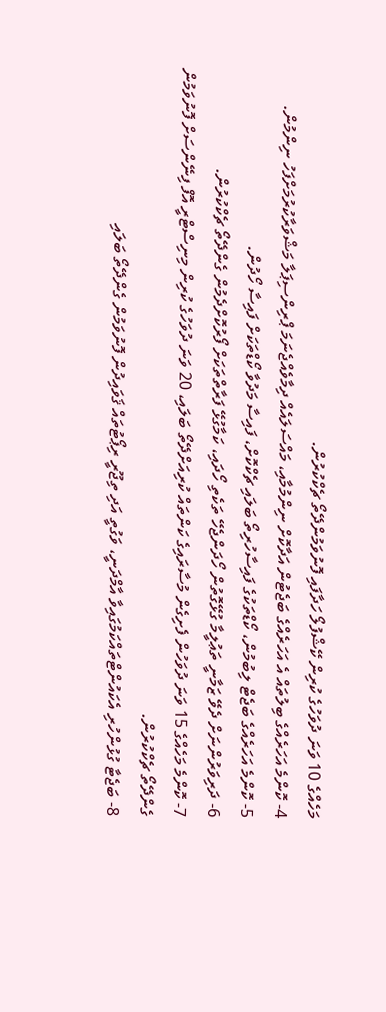މަހެއްގެ 10 ވަނަ ދުވަހުގެ ކުރިން ކޭޝްފުލޯ ހަދާފައި ފޮނުވަމުންދޭތޯ ޗެކްކުރުން.
4- ކޮންމެ އަހަރެއްގެ ބިލުތައް އެ އަހަރެއްގެ ބަޖެޓުން އަދާކޮށް ނިންމުމާއި، މައްސަލައެއް ދިމާވެއްޖެނަމަ ޕްރިންސިޕަލާ މަޝްވަރާކުރުމަށްފަހު ނިންމުން.
5- ކޮންމެ އަހަރެއްގެ ބަޖެޓް ލިބުމުން، ކޯޑްތަކުގެ ފައިސާހުރިތޯ ބަލައި ޗެކްކޮށް، ފައިސާ މަދުވާ ކޯޑްތަކަށް ފައިސާ ހޯދުން.
6- ދަރިވަރުންނަށް ދެވޭ ޒަމާނީ ތަޢުލީމާ ގުޅޭގޮތުން ހޯދަންޖެހޭ ތަކެތި ހޯދައި، ކަމާގުޅޭ ފަރާތްތަކަށް ފޯރުކޮށްދެމުން ގެންދޭތޯ ޗެކްކުރުން.
7- ކޮންމެ މަހެއްގެ 15 ވަނަ ދުވަހުން ފެށިގެން މުސާރައިގެ ކަންތައް ކުރިއަށްދޭތޯ ބަލައި، 20 ވަނަ ދުވަހުގެ ކުރިން މިނިސްޓްރީ އޮފް ފިނޭންސަށް ފޮނުވަމުން ގެންދޭތޯ ޗެކްކުރުން.
8- ބަޖެޓާ ގުޅުންހުރި އެކައުންޓްތައްކަމުގައިވާ އާމްދަނީ، ވަގުތީ އަދި ތިޖޫރީ ރިޕޯޓުތައް ޤަވައިދުން ފޮނުވަމުން ގެންދޭތޯ ބަލައި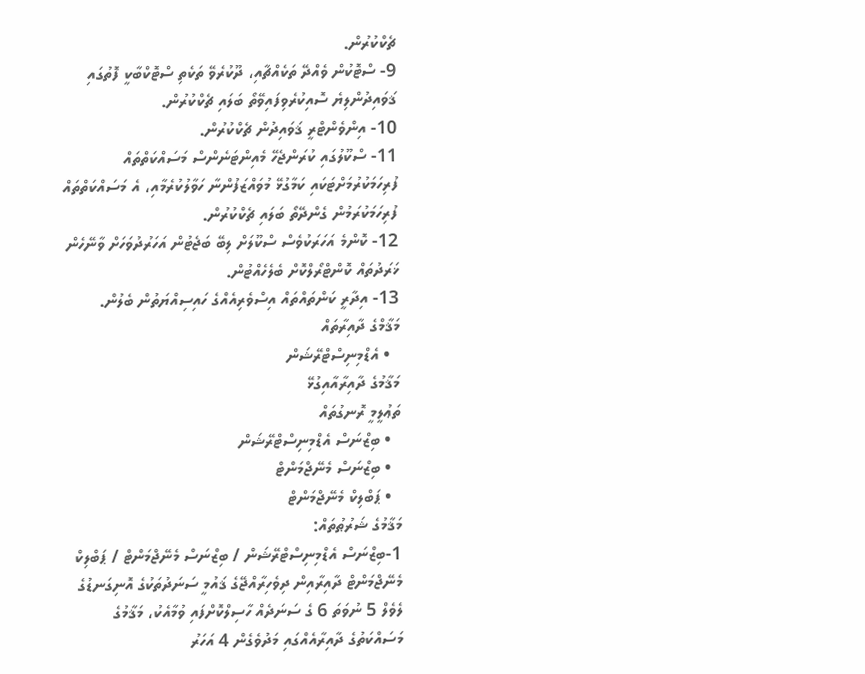ޗެކްކުރުން.
9- ސްޓޮކުން ވެއްދޭ ތަކެއްޗާއި، ދޫކުރެވޭ ތަކެތި ސްޓޮކްބާކީ ފޮތުގައި ޤަވައިދުންލިޔެ ސޮއިކުރެވިފައިވޭތޯ ބަލައި ޗެކްކުރުން.
10- އިންވެންޓްރީ ޤަވައިދުން ޗެކްކުރުން.
11- ސްކޫލުގައި ކުރަންޖެހޭ މެއިންޓަނެންސް މަސައްކަތްތައް ފުރިހަމަކުރުމަށްޓަކައި ކަމާގުޅޭ މުވައްޒަފުންނާ ހަވާލުކުރެމާއި، އެ މަސައްކަތްތައް ފުރިހަމަކުރަމުން ގެންދޭތޯ ބަލައި ޗެކްކުރުން.
12- ކޮންމެ އަހަރަކުވެސް ސްކޫލަށް ލިބޭ ބަޖެޓުން އަހަރުދުވަހަށް ވާނޭހެން ޚަރަދުތައް ކޮންޓްރޯލްކޮށް ބެލެހެއްޓުން.
13- އިދާރީ ކަންތައްތައް އިސްވެރިއެއްގެ ހައިސިއްޔަތުން ބެލުން.
މަޤާމްގެ ދާއިރާތައް
  • އެޑްމިނިސްޓްރޭޝަން
މަޤާމުގެ ދާއިރާއާއިގުޅޭ
ތަޢުލީމީ ރޮނގުތައް
  • ބިޒްނަސް އެޑްމިނިސްޓްރޭޝަން
  • ބިޒްނަސް މެނޭޖްމަންޓް
  • ޕަބްލިކް މެނޭޖްމަންޓް
މަޤާމުގެ ޝަރުޠުތައް:
1-ބިޒްނަސް އެޑްމިނިސްޓްރޭޝަން / ބިޒްނަސް މެނޭޖްމަންޓް / ޕަބްލިކް މެނޭޖްމަންޓް ދާއިރާއިން ދިވެހިރާއްޖޭގެ ޤައުމީ ސަނަދުތަކުގެ އޮނިގަނޑުގެ ލެވެލް 5 ނުވަތަ 6 ގެ ސަނަދެއް ހާސިލްކޮށްފައި ވުމާއެކު، މަޤާމުގެ މަސައްކަތުގެ ދާއިރާއެއްގައި މަދުވެގެން 4 އަހަރު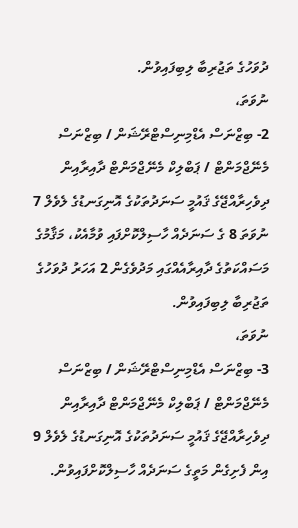ދުވަހުގެ ތަޖުރިބާ ލިބިފައިވުން.
ނުވަތަ،
2- ބިޒްނަސް އެޑްމިނިސްޓްރޭޝަން / ބިޒްނަސް މެނޭޖްމަންޓް / ޕަބްލިކް މެނޭޖްމަންޓް ދާއިރާއިން ދިވެހިރާއްޖޭގެ ޤައުމީ ސަނަދުތަކުގެ އޮނިގަނޑުގެ ލެވެލް 7 ނުވަތަ 8 ގެ ސަނަދެއް ހާސިލްކޮށްފައި ވުމާއެކު، މަޤާމުގެ މަސައްކަތުގެ ދާއިރާއެއްގައި މަދުވެގެން 2 އަހަރު ދުވަހުގެ ތަޖުރިބާ ލިބިފައިވުން.
ނުވަތަ،
3- ބިޒްނަސް އެޑްމިނިސްޓްރޭޝަން / ބިޒްނަސް މެނޭޖްމަންޓް / ޕަބްލިކް މެނޭޖްމަންޓް ދާއިރާއިން ދިވެހިރާއްޖޭގެ ޤައުމީ ސަނަދުތަކުގެ އޮނިގަނޑުގެ ލެވެލް 9 އިން ފެށިގެން މަތީގެ ސަނަދެއް ހާސިލްކޮށްފައިވުން.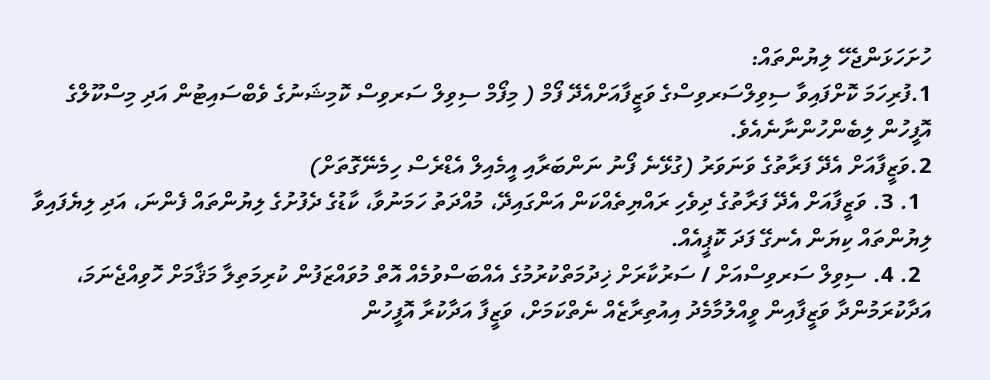ހުށަހަޅަންޖެހޭ ލިޔުންތައް:
1.ފުރިހަމަ ކޮށްފައިވާ ސިވިލްސަރވިސްގެ ވަޒީފާއަށްއެދޭ ފޯމް ( މިފޯމް ސިވިލް ސަރވިސް ކޮމިޝަނުގެ ވެބްސައިޓުން އަދި މިސްކޫލްގެ އޮފީހުން ލިބެންހުންނާނެއެވެ.
2.ވަޒީފާއަށް އެދޭ ފަރާތުގެ ވަނަވަރު (ގުޅޭނެ ފޯނު ނަންބަރާއި އީމެއިލް އެޑްރެސް ހިމެނޭގޮތަށް)
  1. 3. ވަޒީފާއަށް އެދޭ ފަރާތުގެ ދިވެހި ރައްޔިތެއްކަން އަންގައިދޭ، މުއްދަތު ހަމަނުވާ، ކާޑުގެ ދެފުށުގެ ލިޔުންތައް ފެންނަ، އަދި ލިޔެފައިވާ ލިޔުންތައް ކިޔަން އެނގޭ ފަދަ ކޮޕީއެއް.
  2. 4. ސިވިލް ސަރވިސްއަށް / ސަރުކާރަށް ޚިދުމަތްކުރުމުގެ އެއްބަސްވުމެއް އޮތް މުވައްޒަފުން ކުރިމަތިލާ މަޤާމަށް ހޮވިއްޖެނަމަ، އަދާކުރަމުންދާ ވަޒީފާއިން ވީއްލުމާމެދު އިއުތިރާޒެއް ނެތްކަމަށް، ވަޒީފާ އަދާކުރާ އޮފީހުން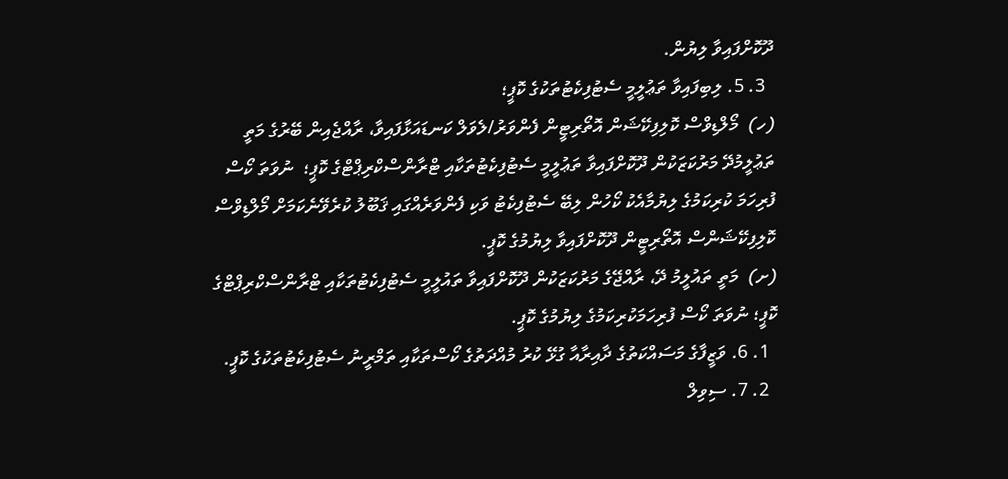ދޫކޮށްފައިވާ ލިޔުން.
  3. 5. ލިބިފައިވާ ތަޢުލީމީ ސެޓުފިކެޓުތަކުގެ ކޮޕީ؛
(ހ)  މޯލްޑިވްސް ކޮލިފިކޭޝަން އޮތޯރިޓީން ފެންވަރު/ލެވަލް ކަނޑައަޅާފައިވާ، ރާއްޖެއިން ބޭރުގެ މަތީ ތަޢުލީމުދޭ މަރުކަޒަކުން ދޫކޮށްފައިވާ ތަޢުލީމީ ސެޓުފިކެޓުތަކާއި ޓްރާންސްކްރިޕްޓްގެ ކޮޕީ؛  ނުވަތަ ކޯސް ފުރިހަމަ ކުރިކަމުގެ ލިޔުމާއެކު ކޯހުން ލިބޭ ސެޓުފިކެޓު ވަކި ފެންވަރެއްގައި ޤަބޫލު ކުރެވޭނެކަމަށް މޯލްޑިވްސް ކޮލިފިކޭޝަންސް އޮތޯރިޓީން ދޫކޮށްފައިވާ ލިޔުމުގެ ކޮޕީ.
(ށ)  މަތީ ތައުލީމު ދޭ، ރާއްޖޭގެ މަރުކަޒަކުން ދޫކޮށްފައިވާ ތައުލީމީ ސެޓުފިކެޓުތަކާއި ޓްރާންސްކްރިޕްޓްގެ ކޮޕީ؛ ނުވަތަ ކޯސް ފުރިހަމަކުރިކަމުގެ ލިޔުމުގެ ކޮޕީ.
  1. 6. ވަޒީފާގެ މަސައްކަތުގެ ދާއިރާއާ ގުޅޭ ކުރު މުއްދަތުގެ ކޯސްތަކާއި ތަމްރީނު ސެޓުފިކެޓުތަކުގެ ކޮޕީ.
  2. 7. ސިވިލް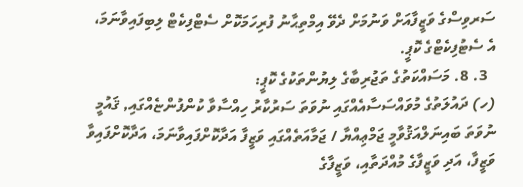ސަރވިސްގެ ވަޒީފާއަށް ވަނުމަށް ދެވޭ އިމްތިޙާނު ފުރިހަމަކޮށް ސެޓްފިކެޓް ލިބިފައިވާނަމަ، އެ ސެޓުފިކެޓްގެ ކޮޕީ.
  3. 8. މަސައްކަތުގެ ތަޖުރިބާގެ ލިޔުންތަކުގެ ކޮޕީ:
(ހ) ދައުލަތުގެ މުވައްސަސާއެއްގައި ނުވަތަ ސަރުކާރު ހިއްސާވާ ކުންފުންޏެއްގައި, ޤައުމީ ނުވަތަ ބައިނަލްއަޤުވާމީ ޖަމްޢިއްޔާ / ޖަމާއަތެއްގައި ވަޒީފާ އަދާކޮށްފައިވާނަމަ، އަދާކޮށްފައިވާ ވަޒީފާ، އަދި ވަޒީފާގެ މުއްދަތާއި، ވަޒީފާގެ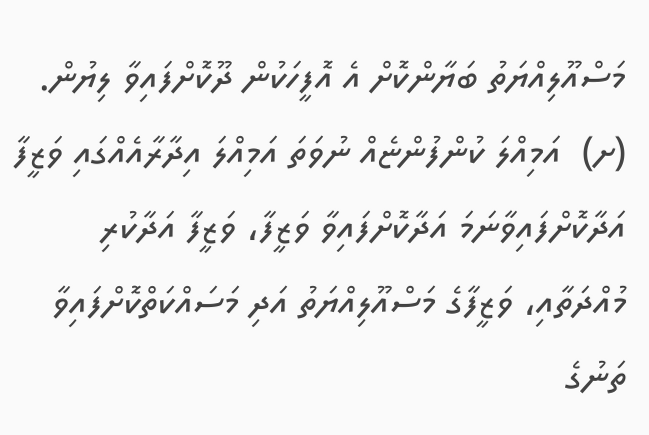މަސްއޫލިއްޔަތު ބަޔާންކޮށް އެ އޮފީހަކުން ދޫކޮށްފައިވާ ލިޔުން.
(ށ)  އަމިއްލަ ކުންފުންޏެއް ނުވަތަ އަމިއްލަ އިދާރާއެއްގައި ވަޒީފާ އަދާކޮށްފައިވާނަމަ އަދާކޮށްފައިވާ ވަޒީފާ، ވަޒީފާ އަދާކުރި މުއްދަތާއި، ވަޒީފާގެ މަސްއޫލިއްޔަތު އަދި މަސައްކަތްކޮށްފައިވާ ތަނުގެ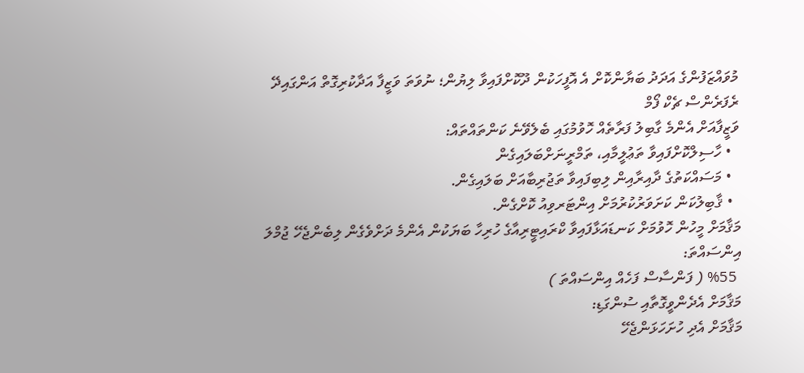މުވައްޒަފުންގެ އަދަދު ބަޔާންކޮށް އެ އޮފީހަކުން ދޫކޮށްފައިވާ ލިޔުން؛ ނުވަތަ ވަޒީފާ އަދާކުރިގޮތް އަންގައިދޭ ރެފަރެންސް ޗެކް ފޯމް
ވަޒީފާއަށް އެންމެ ގާބިލު ފަރާތެއް ހޮވުމުގައި ބެލެވޭނެ ކަންތައްތައް:
  • ހާސިލްކޮށްފައިވާ ތަޢުލީމާއި، ތަމްރީނަށްބަލައިގެން
  • މަސައްކަތުގެ ދާއިރާއިން ލިބިފައިވާ ތަޖުރިބާއަށް ބަލައިގެން.
  • ޤާބިލުކަން ކަށަވަރުކުރުމަށް އިންޓަރވިއު ކޮށްގެން.
މަޤާމަށް މީހުން ހޮވުމަށް ކަނޑައަޅާފައިވާ ކްރައިޓީރިއާގެ ހުރިހާ ބަޔަކުން އެންމެ ދަށްވެގެން ލިބެންޖެހޭ ޖުމްލަ އިންސައްތަ:
 %55 ( ފަންސާސް ފަހެއް އިންސައްތަ )
މަޤާމަށް އެދެންވީގޮތާއި ސުންގަޑި:
މަޤާމަށް އެދި ހުށަހަޅަންޖެހޭ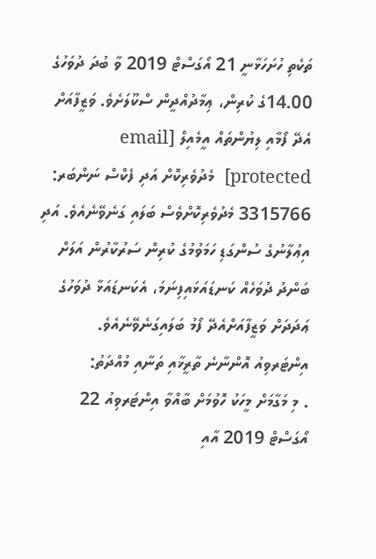ތަކެތި ހުށަހަޅާނީ 21 އޯގަސްޓް 2019 ވާ ބުދަ ދުވަހުގެ 14.00ގެ ކުރިން، ޢިމާދުއްދީން ސްކޫލަށެވެ. ވަޒީފާއަށް އެދޭ ފޯމާއި ލިޔުންތައް އީމެއިލް [email protected]  މެދުވެރިކޮށް އަދި ފެކްސް ނަންބަރ: 3315766 މެދުވެރިކޮށްވެސް ބަލައި ގަނެވޭނެއެވެ. އަދި އިޢުލާނުގެ ސުންގަޑި ހަމަވުމުގެ ކުރިން ސަރުކާރުން އަލަށް ބަންދު ދުވަހެއް ކަނޑައަޅައިފިނަމަ، އެކަނޑައަޅާ ދުވަހުގެ ޢަދަދަށް ވަޒީފާއަށްއެދޭ ފޯމު ބަލައިގަނެވޭނެއެވެ.
އިންޓަރވިއު އޮންނާނެ ތާރީޚާއި ތަނާއި މުއްދަތު:
. މި މަގާމަށް މީހަކު ހޮވުމަށް ބާއްވާ އިންޓަރވިއު 22 އޯގަސްޓް 2019 އާއި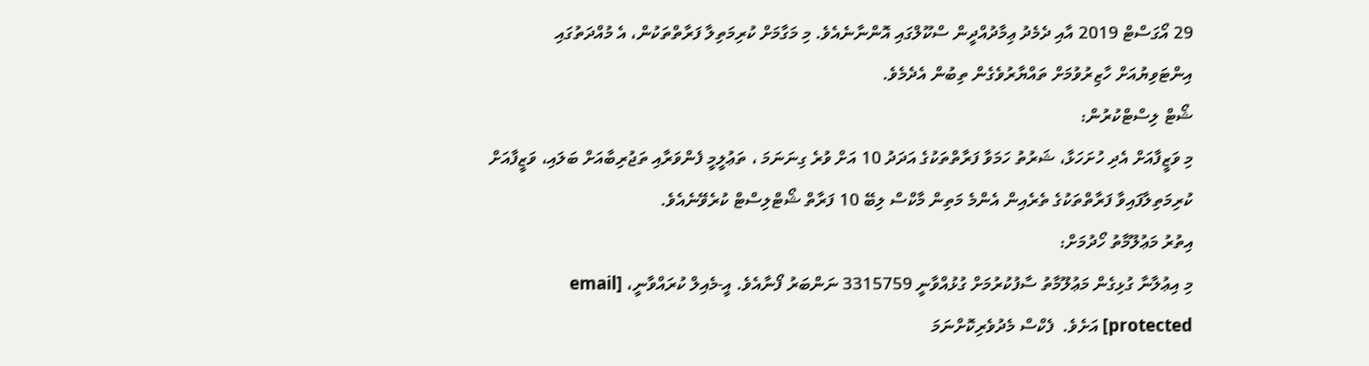29 އޯގަސްޓް 2019 އާއި ދެމެދު ޢިމާދުއްދީން ސްކޫލްގައި އޮންނާނެއެވެ. މި މަގާމަށް ކުރިމަތިލާ ފަރާތްތަކުން، އެ މުއްދަތުގައި އިންޓަވިޔުއަށް ހާޒިރުވުމަށް ތައްޔާރުވެގެން ތިބުން އެދެމެވެ.
ޝޯޓް ލިސްޓްކުރުން:
މި ވަޒީފާއަށް އެދި ހުށަހަޅާ، ޝަރުތު ހަމަވާ ފަރާތްތަކުގެ އަދަދު 10 އަށް ވުރެ ގިނަނަމަ ، ތަޢުލީމީ ފެންވަރާއި ތަޖުރިބާއަށް ބަލައި، ވަޒީފާއަށް ކުރިމަތިލާފައިވާ ފަރާތްތަކުގެ ތެރެއިން އެންމެ މަތިން މާކްސް ލިބޭ 10 ފަރާތް ޝޯޓްލިސްޓް ކުރެވޭނެއެވެ.
އިތުރު މަޢުލޫމާތު ހޯދުމަށް:
މި އިޢުލާނާ ގުޅިގެން މަޢުލޫމާތު ސާފުކުރުމަށް ގުޅުއްވާނީ 3315759 ނަންބަރު ފޯނާއެވެ. އީ-މެއިލް ކުރައްވާނީ، [email protected] އަށެވެ.  ފެކްސް މެދުވެރިކޮށްނަމަ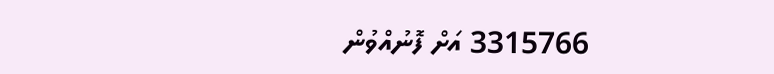3315766 އަށް ފޮނުއްވުން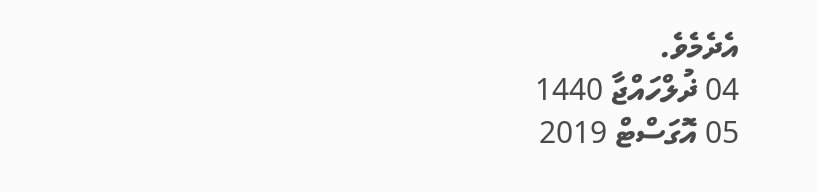އެދެމެވެ.
04 ޛުލްހައްޖާ 1440
05 އޮގަސްޓް 2019